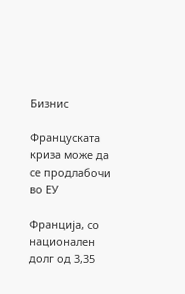Бизнис

Француската криза може да се продлабочи во ЕУ

Франција, со национален долг од 3,35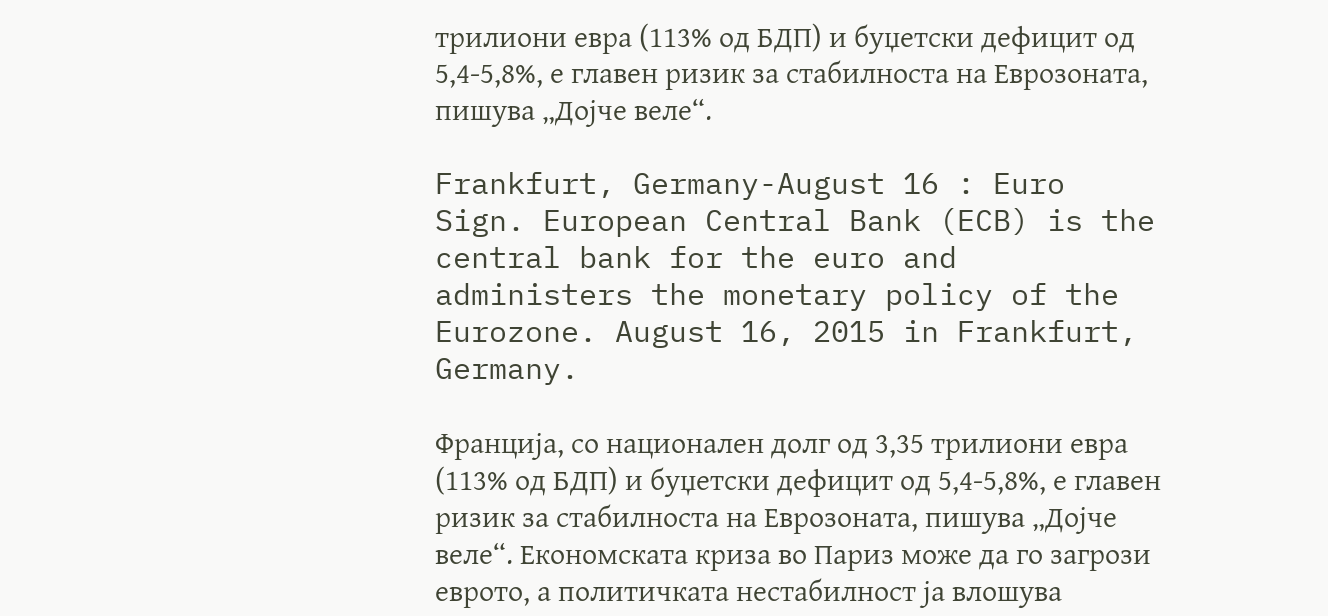трилиони евра (113% од БДП) и буџетски дефицит од 5,4-5,8%, е главен ризик за стабилноста на Еврозоната, пишува „Дојче веле“.

Frankfurt, Germany-August 16 : Euro Sign. European Central Bank (ECB) is the central bank for the euro and administers the monetary policy of the Eurozone. August 16, 2015 in Frankfurt, Germany.

Франција, со национален долг од 3,35 трилиони евра (113% од БДП) и буџетски дефицит од 5,4-5,8%, е главен ризик за стабилноста на Еврозоната, пишува „Дојче веле“. Економската криза во Париз може да го загрози еврото, а политичката нестабилност ја влошува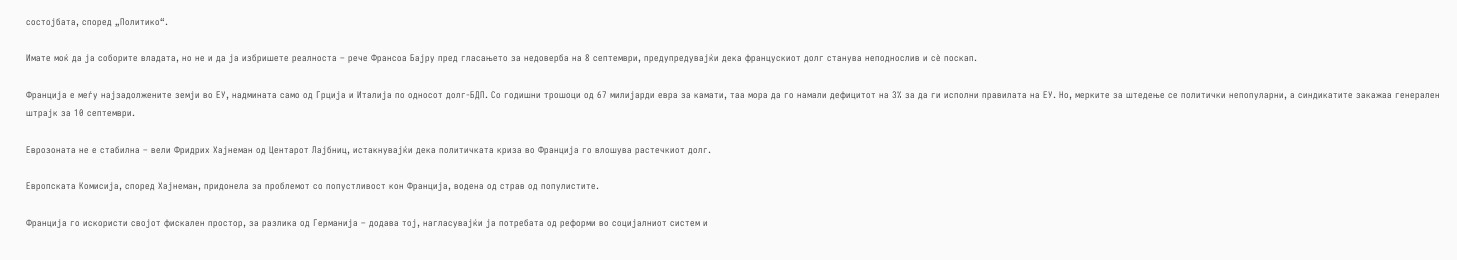состојбата, според „Политико“.

Имате моќ да ја соборите владата, но не и да ја избришете реалноста – рече Франсоа Бајру пред гласањето за недоверба на 8 септември, предупредувајќи дека францускиот долг станува неподнослив и сè поскап.

Франција е меѓу најзадолжените земји во ЕУ, надмината само од Грција и Италија по односот долг-БДП. Со годишни трошоци од 67 милијарди евра за камати, таа мора да го намали дефицитот на 3% за да ги исполни правилата на ЕУ. Но, мерките за штедење се политички непопуларни, а синдикатите закажаа генерален штрајк за 10 септември.

Еврозоната не е стабилна – вели Фридрих Хајнеман од Центарот Лајбниц, истакнувајќи дека политичката криза во Франција го влошува растечкиот долг.

Европската Комисија, според Хајнеман, придонела за проблемот со попустливост кон Франција, водена од страв од популистите.

Франција го искористи својот фискален простор, за разлика од Германија – додава тој, нагласувајќи ја потребата од реформи во социјалниот систем и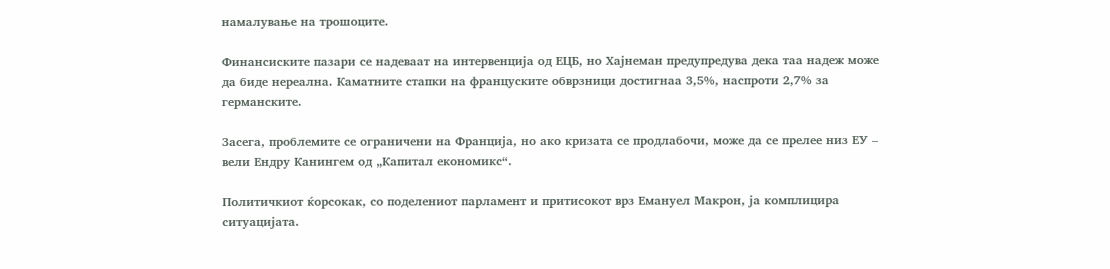намалување на трошоците.

Финансиските пазари се надеваат на интервенција од ЕЦБ, но Хајнеман предупредува дека таа надеж може да биде нереална. Каматните стапки на француските обврзници достигнаа 3,5%, наспроти 2,7% за германските.

Засега, проблемите се ограничени на Франција, но ако кризата се продлабочи, може да се прелее низ ЕУ – вели Ендру Канингем од „Капитал економикс“.

Политичкиот ќорсокак, со поделениот парламент и притисокот врз Емануел Макрон, ја комплицира ситуацијата.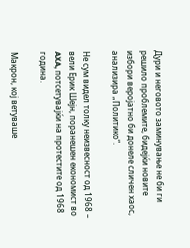Дури и неговото заминување не би ги решило проблемите, бидејќи новите избори веројатно би донеле сличен хаос, анализира „Политико“.

Не сум видел толку неизвесност од 1968 – вели Ерик Шејн, поранешен економист во AXA, потсетувајќи на протестите од 1968 година.

Макрон, кој ветуваше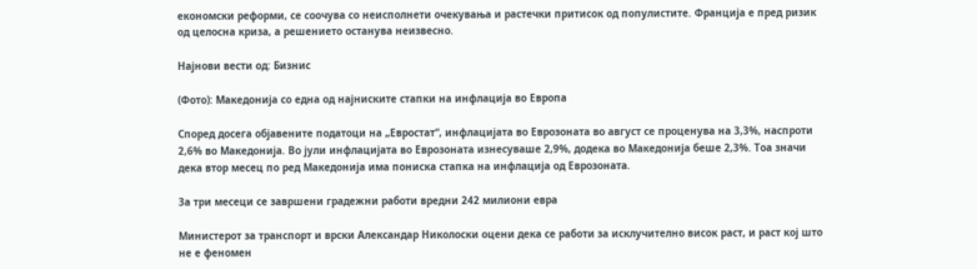економски реформи, се соочува со неисполнети очекувања и растечки притисок од популистите. Франција е пред ризик од целосна криза, а решението останува неизвесно.

Најнови вести од: Бизнис

(Фото): Македонија со една од најниските стапки на инфлација во Европа

Според досега објавените податоци на „Евростат“, инфлацијата во Еврозоната во август се проценува на 3,3%, наспроти 2,6% во Македонија. Во јули инфлацијата во Еврозоната изнесуваше 2,9%, додека во Македонија беше 2,3%. Тоа значи дека втор месец по ред Македонија има пониска стапка на инфлација од Еврозоната.

За три месеци се завршени градежни работи вредни 242 милиони евра

Министерот за транспорт и врски Александар Николоски оцени дека се работи за исклучително висок раст, и раст кој што не е феномен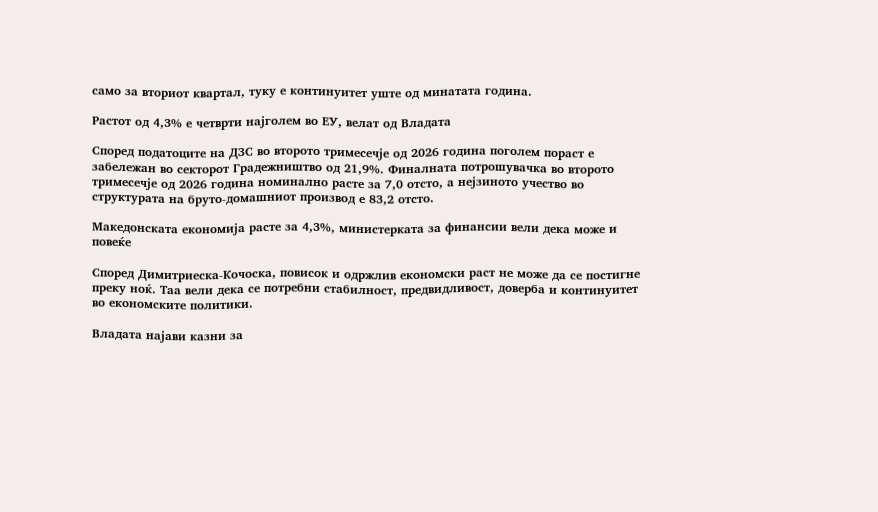само за вториот квартал, туку е континуитет уште од минатата година.

Растот од 4,3% е четврти најголем во ЕУ, велат од Владата

Според податоците на ДЗС во второто тримесечје од 2026 година поголем пораст е забележан во секторот Градежништво од 21,9%. Финалната потрошувачка во второто тримесечје од 2026 година номинално расте за 7,0 отсто, а нејзиното учество во структурата на бруто-домашниот производ е 83,2 отсто.

Македонската економија расте за 4,3%, министерката за финансии вели дека може и повеќе

Според Димитриеска-Кочоска, повисок и одржлив економски раст не може да се постигне преку ноќ. Таа вели дека се потребни стабилност, предвидливост, доверба и континуитет во економските политики.

Владата најави казни за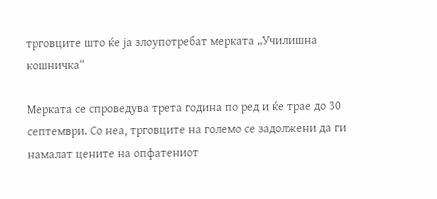трговците што ќе ја злоупотребат мерката „Училишна кошничка“

Мерката се спроведува трета година по ред и ќе трае до 30 септември. Со неа, трговците на големо се задолжени да ги намалат цените на опфатениот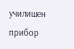училишен прибор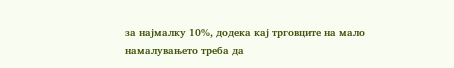за најмалку 10%, додека кај трговците на мало намалувањето треба да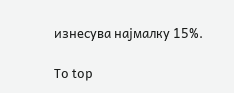изнесува најмалку 15%.

To top